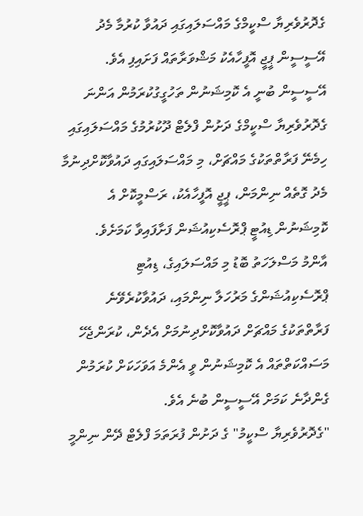ގެދޮރުވެރިޔާ ސްކީމްގެ މައްސަލައިގައި ދައުވާ ކުރުމާ މެދު އޭސީސީން ޕީޖީ އޮފީހާއެކު މަޝްވަރާތައް ފަށައިފި އެވެ.
އޭސީސީން ބުނީ އެ ކޮމިޝަނުން ތަހުގީގުކުރަމުން އަންނަ ގެދޮރުވެރިޔާ ސްކީމްގެ ދަށުން ފްލެޓް ދޫކުރުމުގެ މައްސަލައިގައި ހިމެނޭ ފަރާތްތަކުގެ މައްޗަށް، މި މައްސަލައިގައި ދައުވާކޮށްދިނުމާ މެދު ގޮތެއް ނިންމަން، ޕީޖީ އޮފީހާއެކު، ރަސްމީކޮށް އެ ކޮމިޝަނުން ޑިއުޓީ ޕްރޮސެކިއުޝަން ފަށާފައިވާ ކަމަށެވެ.
އާންމު މަސްލަހަތު ބޮޑު މި މައްސަލައިގެ، ޑިއުޓި ޕްރޮސެކިއުޝަންގެ މަރުހަލާ ނިންމައި، ދައުވާކުރެވޭނެ ފަރާތްތަކުގެ މައްޗަށް ދައުވާކޮށްދިނުމަށް އެދެން، ކުރަންޖެހޭ މަސައްކަތްތައް އެ ކޮމިޝަނުން ވީ އެންމެ އަވަހަކަށް ކުރަމުން ގެންދާނެ ކަމަށް އޭސީސީން ބުނެ އެވެ.
"ގެދޮރުވެރިޔާ ސްކީމު" ގެ ދަށުން ފުރަތަމަ ފްލެޓް ދޭން ނިންމީ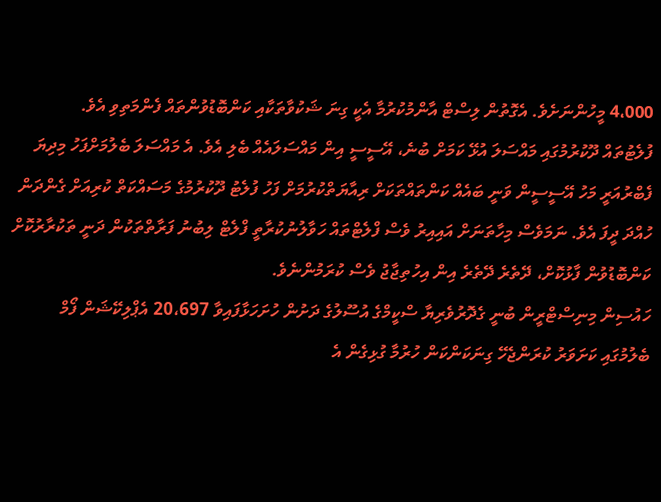4،000 މީހުންނަށެވެ. އެގޮތުން ލިސްޓް އާންމުކުރުމާ އެކީ ގިނަ ޝަކުވާތަކާއި ކަންބޮޑުވުންތައް ފެންމަތިވި އެވެ.
ފުލެޓުތައް ދޫކުރުމުގައި މައްސަލަ އުޅޭ ކަމަށް ބުނެ، އޭސީސީ އިން މައްސަލައެއް ބެލި އެވެ. އެ މައްސަލަ ބެލުމަށްފަހު މިދިޔަ ފެބްރުއަރީ މަހު އޭސީސީން ވަނީ ބައެއް ކަންތައްތަކަށް ރިއާޔަތްކުރުމަށް ފަހު ފުލެޓު ދޫކުރުމުގެ މަސައްކަތް ކުރިއަށް ގެންދަން ހުއްދަ ދީފަ އެވެ. ނަމަވެސް މިހާތަނަށް އައިއިރު ވެސް ފްލެޓްތައް ހަވާލުނުކުރާތީ ފްލެޓް ލިބުނު ފަރާތްތަކުން ދަނީ ތަކުރާރުކޮށް ކަންބޮޑުވުން ފާޅުކޮށް، ދޭތެރެ ދޭތެރެ އިން އިހުތިޖާޖު ވެސް ކުރަމުންނެވެ.
ހައުސިން މިނިސްޓްރީން ބުނީ ގެދޮރުވެރިޔާ ސްކީމްގެ އުސޫލުގެ ދަށުން ހުށަހަޅާފައިވާ 20،697 އެޕްލިކޭޝަން ފޯމް ބެލުމުގައި ކަށަވަރު ކުރަންޖެހޭ ގިނަކަންކަން ހުރުމާ ގުޅިގެން އެ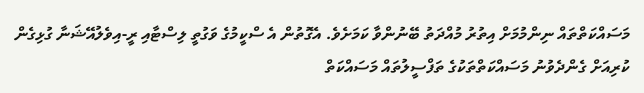މަސައްކަތްތައް ނިންމުމަށް އިތުރު މުއްދަތު ބޭނުންވާ ކަމަށެވެ. އެގޮތުން އެ ސްކީމުގެ ވަގުތީ ލިސްޓާއި ރީ-އިވެލުއޭޝަނާ ގުޅިގެން ކުރިއަށް ގެންދެވުނު މަސައްކަތްތަކުގެ ތަފްސީލުތައް މަސައްކަތް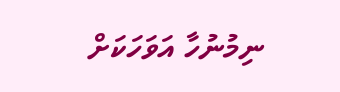ނިމުނުހާ އަވަހަކަށް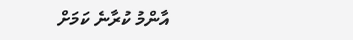އާންމު ކުރާނެ ކަމަށް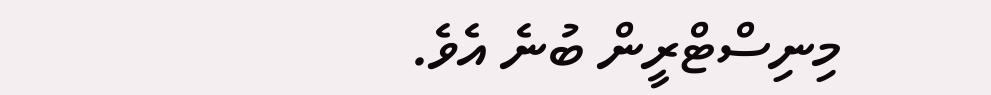މިނިސްޓްރީން ބުނެ އެވެ.